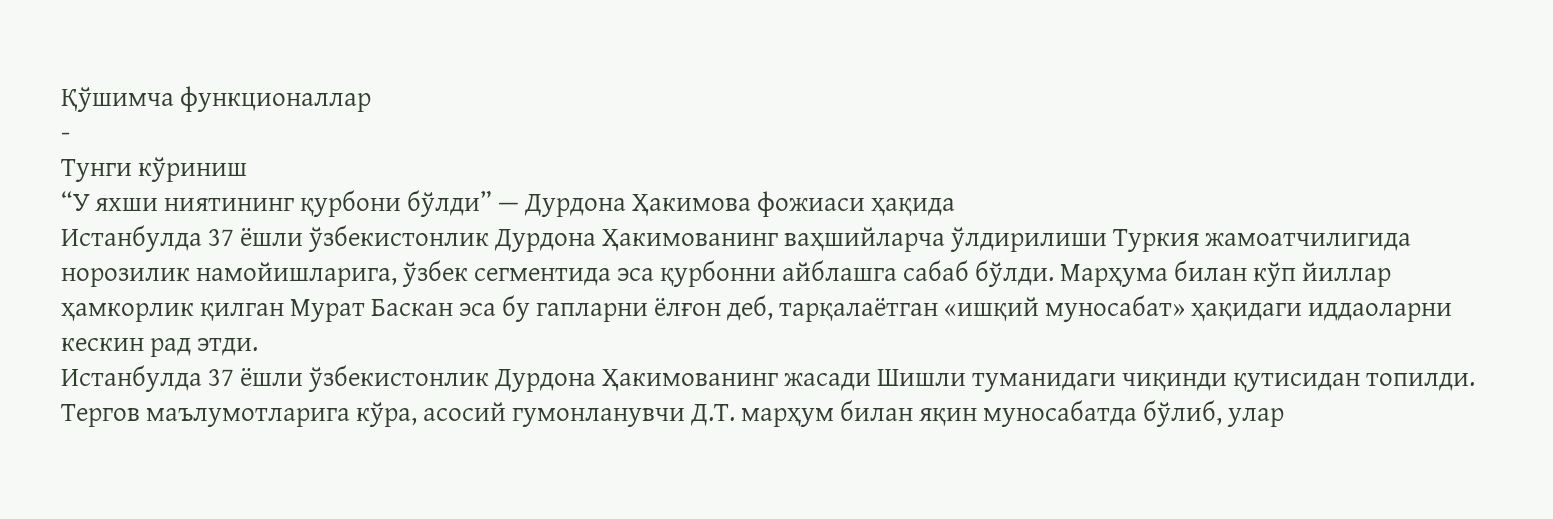Қўшимча функционаллар
-
Тунги кўриниш
“У яхши ниятининг қурбони бўлди” — Дурдона Ҳакимова фожиаси ҳақида
Истанбулда 37 ёшли ўзбекистонлик Дурдона Ҳакимованинг ваҳшийларча ўлдирилиши Туркия жамоатчилигида норозилик намойишларига, ўзбек сегментида эса қурбонни айблашга сабаб бўлди. Марҳума билан кўп йиллар ҳамкорлик қилган Мурат Баскан эса бу гапларни ёлғон деб, тарқалаётган «ишқий муносабат» ҳақидаги иддаоларни кескин рад этди.
Истанбулда 37 ёшли ўзбекистонлик Дурдона Ҳакимованинг жасади Шишли туманидаги чиқинди қутисидан топилди. Тергов маълумотларига кўра, асосий гумонланувчи Д.Т. марҳум билан яқин муносабатда бўлиб, улар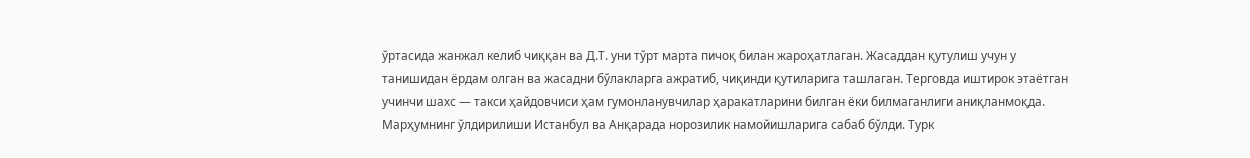ўртасида жанжал келиб чиққан ва Д.Т. уни тўрт марта пичоқ билан жароҳатлаган. Жасаддан қутулиш учун у танишидан ёрдам олган ва жасадни бўлакларга ажратиб, чиқинди қутиларига ташлаган. Терговда иштирок этаётган учинчи шахс — такси ҳайдовчиси ҳам гумонланувчилар ҳаракатларини билган ёки билмаганлиги аниқланмоқда.
Марҳумнинг ўлдирилиши Истанбул ва Анқарада норозилик намойишларига сабаб бўлди. Турк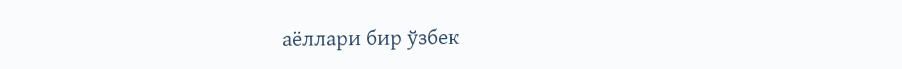аёллари бир ўзбек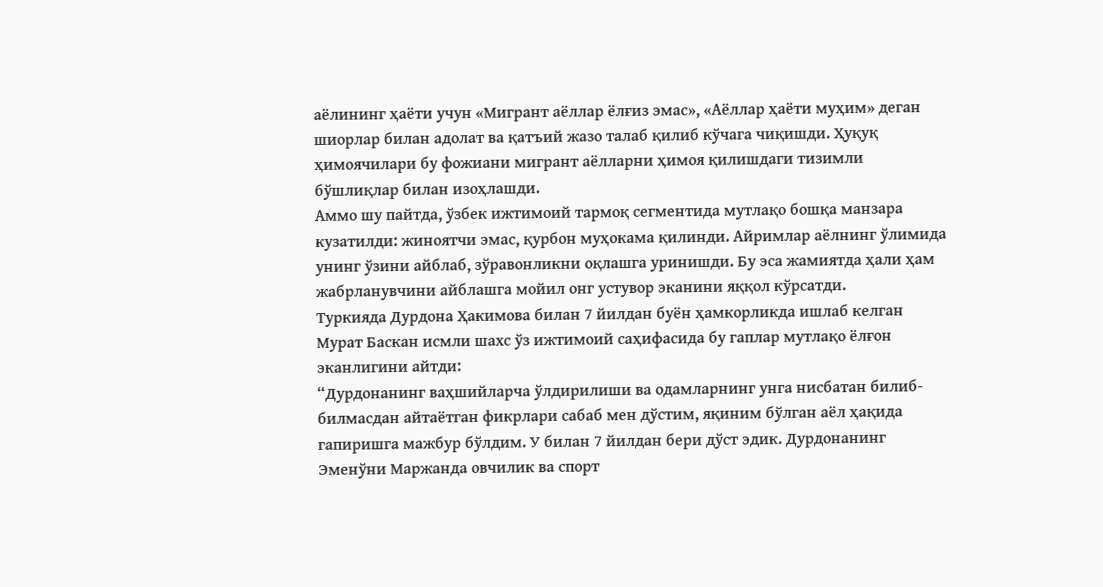аёлининг ҳаёти учун «Мигрант аёллар ёлғиз эмас», «Аёллар ҳаёти муҳим» деган шиорлар билан адолат ва қатъий жазо талаб қилиб кўчага чиқишди. Ҳуқуқ ҳимоячилари бу фожиани мигрант аёлларни ҳимоя қилишдаги тизимли бўшлиқлар билан изоҳлашди.
Аммо шу пайтда, ўзбек ижтимоий тармоқ сегментида мутлақо бошқа манзара кузатилди: жиноятчи эмас, қурбон муҳокама қилинди. Айримлар аёлнинг ўлимида унинг ўзини айблаб, зўравонликни оқлашга уринишди. Бу эса жамиятда ҳали ҳам жабрланувчини айблашга мойил онг устувор эканини яққол кўрсатди.
Туркияда Дурдона Ҳакимова билан 7 йилдан буён ҳамкорликда ишлаб келган Мурат Баскан исмли шахс ўз ижтимоий саҳифасида бу гаплар мутлақо ёлғон эканлигини айтди:
“Дурдонанинг ваҳшийларча ўлдирилиши ва одамларнинг унга нисбатан билиб-билмасдан айтаётган фикрлари сабаб мен дўстим, яқиним бўлган аёл ҳақида гапиришга мажбур бўлдим. У билан 7 йилдан бери дўст эдик. Дурдонанинг Эменўни Маржанда овчилик ва спорт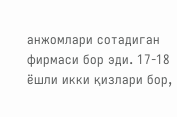анжомлари сотадиган фирмаси бор эди. 17-18 ёшли икки қизлари бор,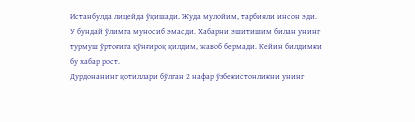Истанбулда лицейда ўқишади. Жуда мулойим, тарбияли инсон эди. У бундай ўлимга муносиб эмасди. Хабарни эшитишим билан унинг турмуш ўртоғига қўнғироқ қилдим, жавоб бермади. Кейин билдимки бу хабар рост.
Дурдонанинг қотиллари бўлган 2 нафар ўзбекистонликни унинг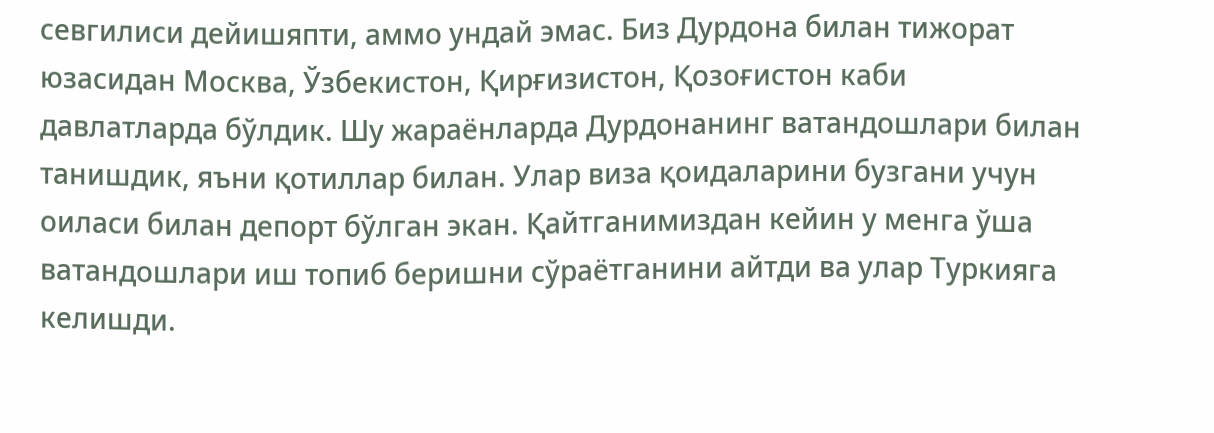севгилиси дейишяпти, аммо ундай эмас. Биз Дурдона билан тижорат юзасидан Москва, Ўзбекистон, Қирғизистон, Қозоғистон каби давлатларда бўлдик. Шу жараёнларда Дурдонанинг ватандошлари билан танишдик, яъни қотиллар билан. Улар виза қоидаларини бузгани учун оиласи билан депорт бўлган экан. Қайтганимиздан кейин у менга ўша ватандошлари иш топиб беришни сўраётганини айтди ва улар Туркияга келишди.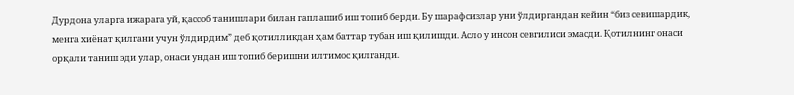Дурдона уларга ижарага уй, қассоб танишлари билан гаплашиб иш топиб берди. Бу шарафсизлар уни ўлдиргандан кейин “биз севишардик, менга хиёнат қилгани учун ўлдирдим” деб қотилликдан ҳам баттар тубан иш қилишди. Асло у инсон севгилиси эмасди. Қотилнинг онаси орқали таниш эди улар, онаси ундан иш топиб беришни илтимос қилганди.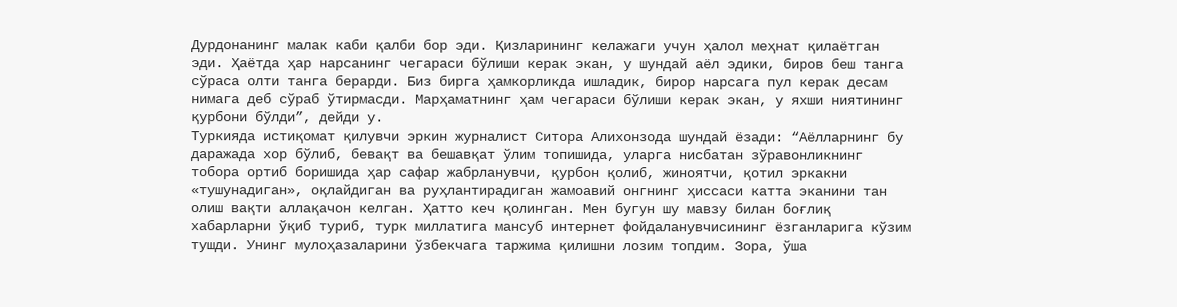Дурдонанинг малак каби қалби бор эди. Қизларининг келажаги учун ҳалол меҳнат қилаётган эди. Ҳаётда ҳар нарсанинг чегараси бўлиши керак экан, у шундай аёл эдики, биров беш танга сўраса олти танга берарди. Биз бирга ҳамкорликда ишладик, бирор нарсага пул керак десам нимага деб сўраб ўтирмасди. Марҳаматнинг ҳам чегараси бўлиши керак экан, у яхши ниятининг қурбони бўлди”, дейди у.
Туркияда истиқомат қилувчи эркин журналист Ситора Алихонзода шундай ёзади: “Аёлларнинг бу даражада хор бўлиб, бевақт ва бешавқат ўлим топишида, уларга нисбатан зўравонликнинг тобора ортиб боришида ҳар сафар жабрланувчи, қурбон қолиб, жиноятчи, қотил эркакни «тушунадиган», оқлайдиган ва руҳлантирадиган жамоавий онгнинг ҳиссаси катта эканини тан олиш вақти аллақачон келган. Ҳатто кеч қолинган. Мен бугун шу мавзу билан боғлиқ хабарларни ўқиб туриб, турк миллатига мансуб интернет фойдаланувчисининг ёзганларига кўзим тушди. Унинг мулоҳазаларини ўзбекчага таржима қилишни лозим топдим. Зора, ўша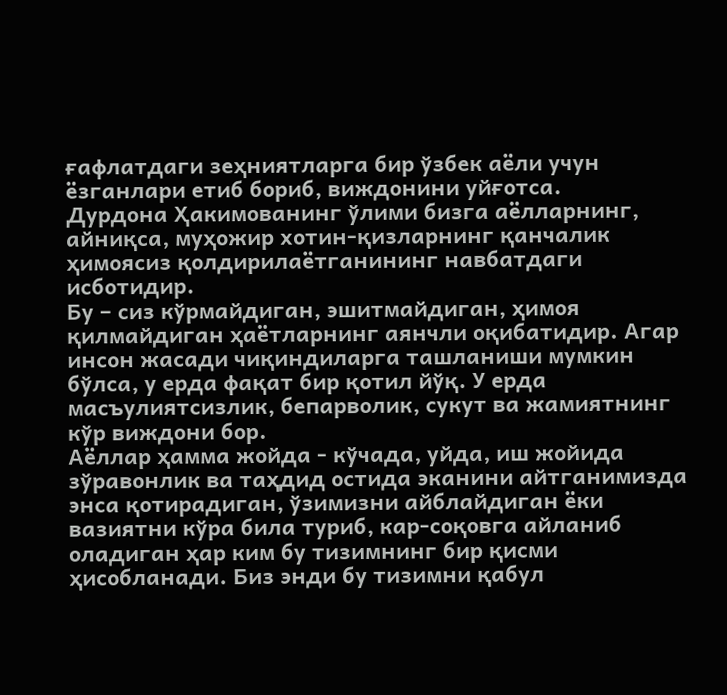ғафлатдаги зеҳниятларга бир ўзбек аёли учун ёзганлари етиб бориб, виждонини уйғотса.
Дурдона Ҳакимованинг ўлими бизга аёлларнинг, айниқса, муҳожир хотин-қизларнинг қанчалик ҳимоясиз қолдирилаётганининг навбатдаги исботидир.
Бу – сиз кўрмайдиган, эшитмайдиган, ҳимоя қилмайдиган ҳаётларнинг аянчли оқибатидир. Агар инсон жасади чиқиндиларга ташланиши мумкин бўлса, у ерда фақат бир қотил йўқ. У ерда масъулиятсизлик, бепарволик, сукут ва жамиятнинг кўр виждони бор.
Аёллар ҳамма жойда - кўчада, уйда, иш жойида зўравонлик ва таҳдид остида эканини айтганимизда энса қотирадиган, ўзимизни айблайдиган ёки вазиятни кўра била туриб, кар-соқовга айланиб оладиган ҳар ким бу тизимнинг бир қисми ҳисобланади. Биз энди бу тизимни қабул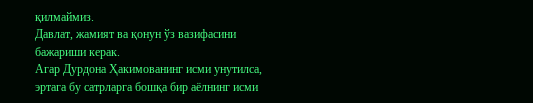қилмаймиз.
Давлат, жамият ва қонун ўз вазифасини бажариши керак.
Агар Дурдона Ҳакимованинг исми унутилса, эртага бу сатрларга бошқа бир аёлнинг исми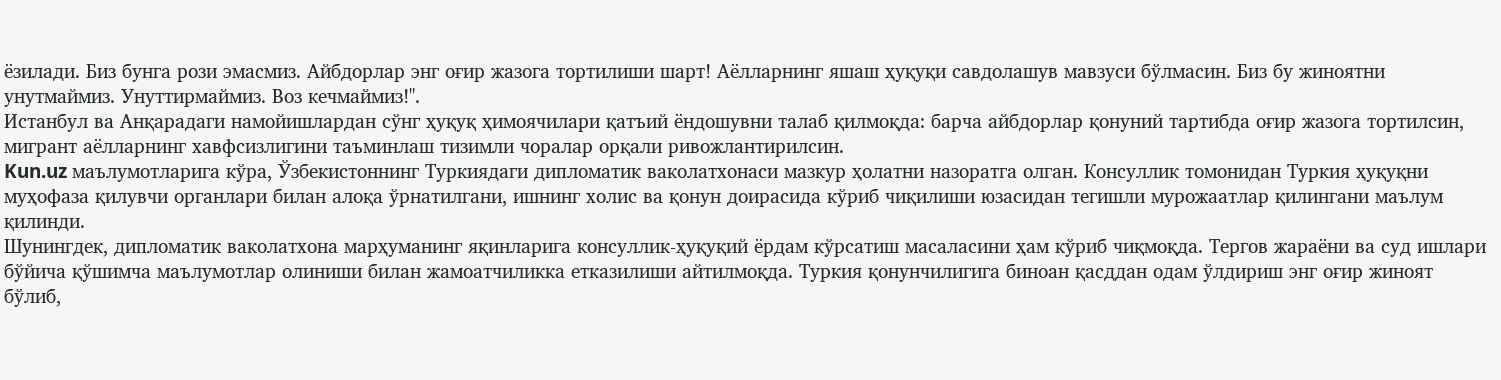ёзилади. Биз бунга рози эмасмиз. Айбдорлар энг оғир жазога тортилиши шарт! Аёлларнинг яшаш ҳуқуқи савдолашув мавзуси бўлмасин. Биз бу жиноятни унутмаймиз. Унуттирмаймиз. Воз кечмаймиз!".
Истанбул ва Анқарадаги намойишлардан сўнг ҳуқуқ ҳимоячилари қатъий ёндошувни талаб қилмоқда: барча айбдорлар қонуний тартибда оғир жазога тортилсин, мигрант аёлларнинг хавфсизлигини таъминлаш тизимли чоралар орқали ривожлантирилсин.
Kun.uz маълумотларига кўра, Ўзбекистоннинг Туркиядаги дипломатик ваколатхонаси мазкур ҳолатни назоратга олган. Консуллик томонидан Туркия ҳуқуқни муҳофаза қилувчи органлари билан алоқа ўрнатилгани, ишнинг холис ва қонун доирасида кўриб чиқилиши юзасидан тегишли мурожаатлар қилингани маълум қилинди.
Шунингдек, дипломатик ваколатхона марҳуманинг яқинларига консуллик-ҳуқуқий ёрдам кўрсатиш масаласини ҳам кўриб чиқмоқда. Тергов жараёни ва суд ишлари бўйича қўшимча маълумотлар олиниши билан жамоатчиликка етказилиши айтилмоқда. Туркия қонунчилигига биноан қасддан одам ўлдириш энг оғир жиноят бўлиб,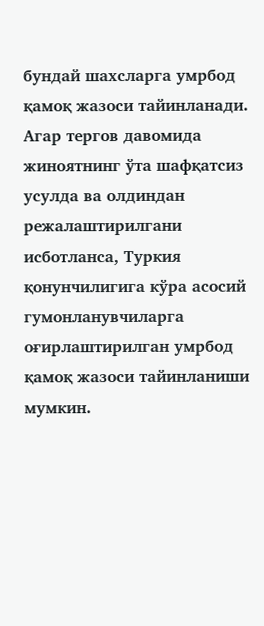бундай шахсларга умрбод қамоқ жазоси тайинланади. Агар тергов давомида жиноятнинг ўта шафқатсиз усулда ва олдиндан режалаштирилгани исботланса, Туркия қонунчилигига кўра асосий гумонланувчиларга оғирлаштирилган умрбод қамоқ жазоси тайинланиши мумкин.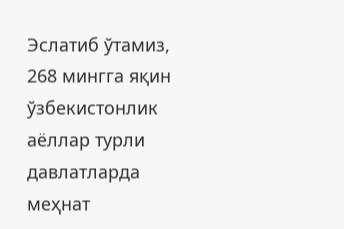Эслатиб ўтамиз, 268 мингга яқин ўзбекистонлик аёллар турли давлатларда меҳнат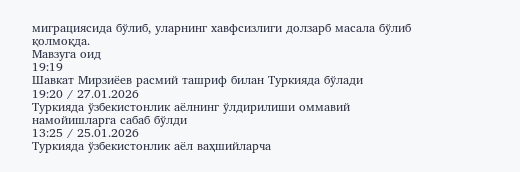миграциясида бўлиб, уларнинг хавфсизлиги долзарб масала бўлиб қолмоқда.
Мавзуга оид
19:19
Шавкат Мирзиёев расмий ташриф билан Туркияда бўлади
19:20 / 27.01.2026
Туркияда ўзбекистонлик аёлнинг ўлдирилиши оммавий намойишларга сабаб бўлди
13:25 / 25.01.2026
Туркияда ўзбекистонлик аёл ваҳшийларча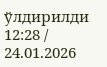ўлдирилди
12:28 / 24.01.2026